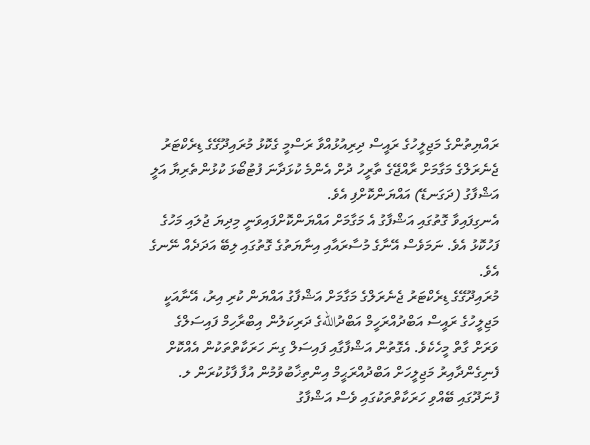ރައްޔިތުންގެ މަޖިލީހުގެ ރައީސް ދިރިއުޅުއްވާ ރަސްމީ ގެކޮޅު މުރައިދޫގޭގެ ޑިރެކްޓަރު ޖެނެރަލްގެ މަގާމަށް ރާއްޖޭގެ ތާރީހު ދުށް އެންމެ ކުޅަދާނަ ފުޓުބޯޅަ ކުޅުންތެރިޔާ އަލީ އަޝްފާގު (ދަގަނޑޭ) އައްޔަންކޮށްފި އެވެ.
އެނގިފައިވާ ގޮތުގައި އަޝްފާގު އެ މަގާމަށް އައްޔަންކޮށްފައިވަނީ މިދިޔަ ޖުލައި މަހުގެ ފަހުކޮޅު އެވެ. ނަމަވެސް އޭނާގެ މުސާރައާއި އިނާޔަތުގެ ގޮތުގައި ލިބޭ އަދަދެއް ނޭނގެ އެވެ.
މުރައިދޫގޭގެ ޑިރެކްޓަރު ޖެނެރަލްގެ މަގާމަށް އަޝްފާގު އައްޔަން ކުރި އިރު، އޭނާއަކީ މަޖިލީހުގެ ރައީސް އަބްދުއްރަހީމް އަބްދުاللهގެ ދަރިކަލުން އިބްރާހިމް ފައިސަލްގެ ވަރަށް ގާތް މީހެކެވެ. އެގޮތުން އަޝްފާގާއި ފައިސަލް ގިނަ ހަރަކާތްތަކުން އެއްކޮށް ފެނިގެންދާއިރު މަޖިލީހަށް އަބްދުއްރަޙީމް އިންތިޚާބުވުމުން އުފާ ފާޅުކުރަން ލ. ފުނަދޫގައި ބޭއްވި ހަރަކާތްތަކުގައި ވެސް އަޝްފާގު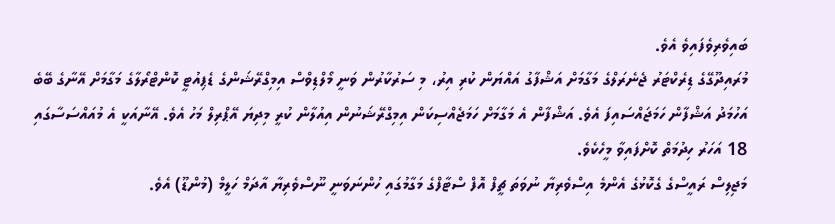ބައިވެރިވެފައިވެ އެވެ.
މުރައިދޫގޭގެ ޑިރެކްޓަރު ޖެނެރަލްގެ މަގާމަށް އަޝްފާގު އައްޔަން ކުރި އިރު، މި ސަރުކާރުން ވަނީ މޯލްޑިވްސް އިމިގްރޭޝަންގެ ޑެޕިއުޓީ ކޮންޓްރޯލާގެ މަގާމަށް އޭނާގެ ބޭބެ އަހުމަދު އަޝްފާން ހަމަޖައްސައިފަ އެވެ. އަޝްފާން އެ މަގާމަށް ހަމަޖެއްސިކަން އިމިގްރޭޝަނުން އިއުލާން ކުރީ މިދިޔަ އޭޕްރިލް މަހު އެވެ. އޭނާއަކީ އެ މުއައްސަސާގައި 18 އަހަރު ހިދުމަތް ކޮށްފައިވާ މީހެކެވެ.
މަޖިލިސް ރައީސްގެ ގެކޮޅުގެ އެންމެ އިސްވެރިޔާ ނުވަތަ ޗީފް އޮފް ސްޓާފްގެ މަގާމުގައި ހުންނަވަނީ ނޫސްވެރިޔާ އާދަމް ހަލީމް (މުންޑޫ) އެވެ.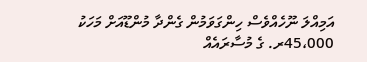އަމިއްލަ ނޫހެއްވެސް ހިންގަވަމުން ގެންދާ މުންޑޫއަށް މަހަކު 45،000ރ. ގެ މުސާރައެއް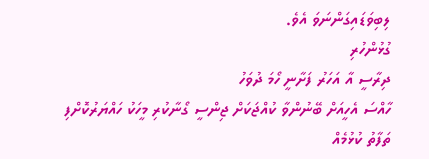ލިބިވަޑައިގަންނަވަ އެވެ.
ގުޅުންހުރި
ދިރާސީ އާ އަހަރު ފަށާނީ ހޯމަ ދުވަހު
ހާއްސަ އެހީއަށް ބޭނުންވާ ކުއްޖަކަށް ޖިންސީ ގޯނާކުރި މީހަކު ހައްޔަރުކޮށްފި
ތަފާތު ކުޅުމެއް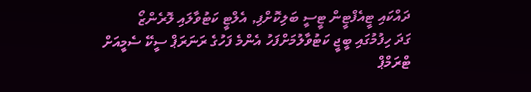ދައްކައި ޓީއެފްޓީން ޓީސީ ބަލިކޮށްފި, އެލްޓީ ކަޓުވާލައި ލޮރެންޒޯ
ގަދަ ހިފުމުގައި ބީޖީ ކަޓުވާލުމަށްފަހު އެންމެ ފަހުގެ ރަނަރަޕް ސީކޭ ސެމީއަށް
ޓްރަމްޕް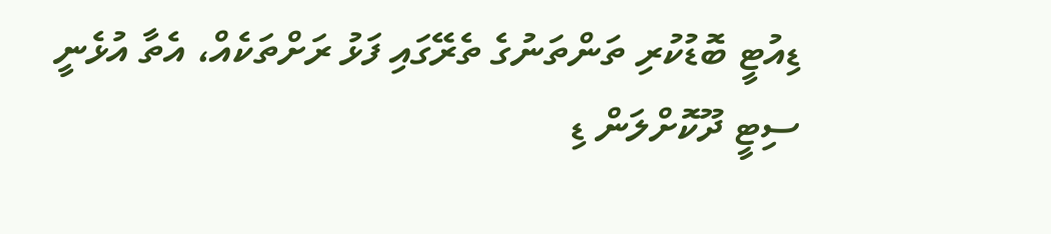ޑިއުޓީ ބޮޑުކުރި ތަންތަނުގެ ތެރޭގައި ފަޅު ރަށްތަކެއް، އެތާ އުޅެނީ
ސިޓީ ދޫކޮށްލަން ޑި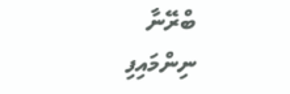ބްރޭނާ ނިންމައިފި